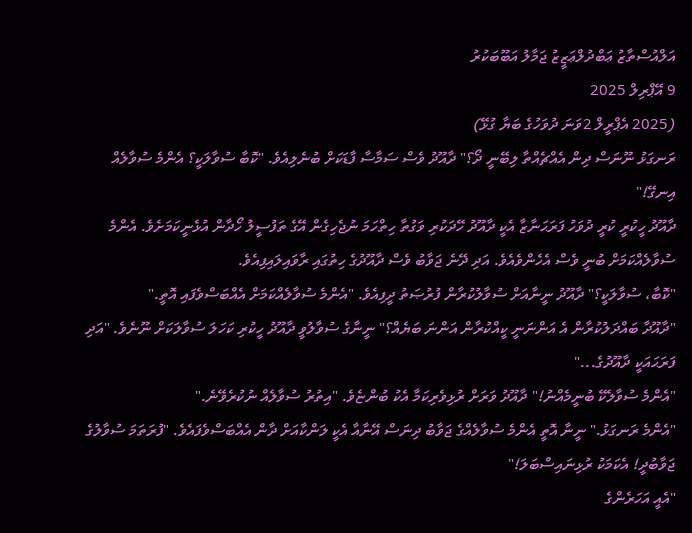އަލްއުސްތާޒު ޢަބްދުލްޢަޒީޒު ޖަމާލު އަބޫބަކުރު
9 އޭޕްރިލް 2025
(2025 އެޕްރީލް 2ވަނަ ދުވަހުގެ ބަޔާ ގުޅޭ)
ރަނގަޅު ނޫނަސް ދިން އެއްޗެއްތާ ލިބޭނީ ދޯ؟" ދާއޫދު ވެސް ސަމާސާ ފާޑަކަށް ބުނެލިއެވެ. "ކޮބާ ސުވާލަކީ؟ އެންމެ ސުވާލެއް އިނގޭ!"
ދާއޫދު ހީކުރީ ކުރީ ދުވަހު ފަރަޙަނާޒާ އެކީ ދާއޫދު ހޭދަކުރި ވަގުތާ ހިތްހަމަ ނުޖެހިގެން އޭގެ ތަފުސީލު ހޯދާން އުޅެނީކަމަށެވެ. އެންމެ ސުވާލެއްކަމަށް ބުނީ ވެސް އެހެންވެއެވެ. އަދި ދޭނެ ޖަވާބު ވެސް ދާއޫދުގެ ހިތުގައި ރާވައިލައިފިއެވެ.
"ކޮބާ، ސުވާލަކީ؟" ދާއޫދު ނީނާއަށް ސުވާލުކުރާން ފުރުޞަތު ދީފިއެވެ. "އެންމެ ސުވާލެއްކަމަށް އެއްބަސްވެފައި އޮތީ."
"ދާއޫދާ ބައްދަލުކުރާން އެ އަންނަނީ ކީއްކުރާން އަންނަ ބަޔެއް؟" ނީނާގެ ސުވާލުވީ ދާއޫދު ހީކުރި ކަހަލަ ސުވާލަކަށް ނޫނެވެ. "އަދި ފަރަޙައަކީ ދާއޫދުގެ..."
"އެންމެ ސުވާލެކޭ ބުނީމެއްނު!" ދާއޫދު ވަރަށް ރުޅިވެރިކަމާ އެކު ބުންޏެވެ. "އިތުރު ސުވާލެއް ނުކުރެވޭނެ."
"އެންމެ ރަނގަޅު." ނީނާ އޮތީ އެންމެ ސުވާލެއްގެ ޖަވާބު ދިނަސް އޭނާއާ އެކީ ލަންކާއަށް ދާން އެއްބަސްވެފައެވެ. "ފުރަތަމަ ސުވާލުގެ ޖަވާބުދީ! އެކަމަކު ރުޅިނައިސްބަލަ!"
"އެއީ އަހަރެންގެ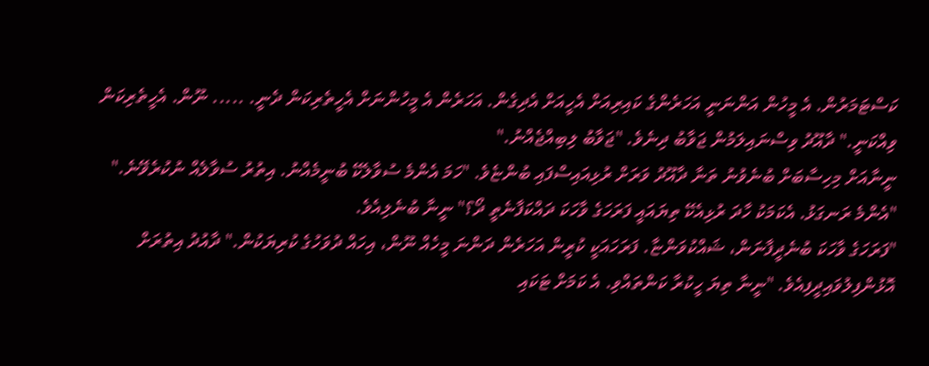ކަސްޓަމަރުން. އެ މީހުން އަންނަނީ އަހަރެންގެ ކައިރިއަށް އެހީއަށް އެދިގެން. އަހަރެން އެ މީހުންނަށް އެހީތެރިކަން ދެނީ. ..... ނޫން. އެހީތެރިކަން ވިއްކަނީ." ދާއޫދު ވިސްނައިލަމުން ޖަވާބު ދިނެވެ. "ޖަވާބު ލިބިއްޖެއްނު."
ނީނާއަށް މިހިސާބަށް ބުނެވުނު ތަނާ ދާއޫދު ވަރަށް ރުޅިއައިސްފައި ބުންޏެވެ. "ހަމަ އެންމެ ސުވާލެކޭ ބުނީމެއްނު. އިތުރު ސުވާލެއް ނުކުރެވޭނެ."
"އެންމެ ރަނގަޅު. އެކަމަކު ހާދަ ރުޅިއެކޭ ތިޔައައީ ފަރަހަގެ ވާހަކަ ދައްކަފާނެތީ ދޯ؟" ނީނާ ބުނެލިއެވެ.
"ފަރަހަގެ ވާހަކަ ބުނެދީފާނަން، ޝައްކުވަންޏާ. ފަރަހައަކީ ކުރީން އަހަރެން ދަންނަ މީހެއް ނޫން، އިހައް ދުވަހުގެ ކުރިޔަކުން." ދާއުދު އިތުރަށް އޮޅުންފިލުވައިދީފިއެވެ. "ނީނާ ތިޔަ ހީކުރާ ކަންތައްވި. އެ ކަމަށް ޓަކައި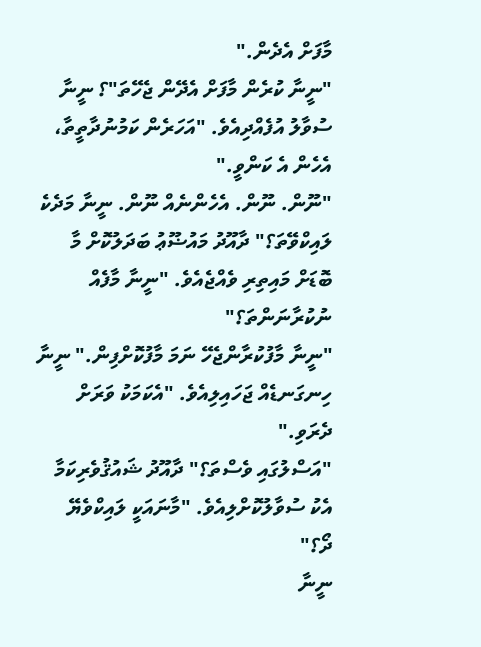މާފަށް އެދެން."
"ނީނާ ކުރެން މާފަށް އެދޭން ޖެހޭތަ"؟ ނީނާ ސުވާލު އުފެއްދިއެވެ. "އަހަރެން ކަމުނުދާތީތާ، އެހެން އެ ކަންވީ."
"ނޫން. ނޫން. އެހެންނެއް ނޫން. ނީނާ މަދެކެ ލައިކްވޭތަ؟" ދާއޫދު މައުޟޫޢު ބަދަލުކޮށް މާ ބޮޑަށް މައިތިރި ވެއްޖެއެވެ. "ނީނާ މާފެއް ނުކުރާނަންތަ؟"
"ނީނާ މާފުކުރާންޖެހޭ ނަމަ މާފުކޮށްފިން." ނީނާ ހިނގަނޑެއް ޖަހައިލިއެވެ. "އެކަމަކު ވަރަށް ދެރަވި."
"އަސްލުގައި ވެސްތަ؟" ދާއޫދު ޝައުޤުވެރިކަމާ އެކު ސުވާލުކޮށްލިއެވެ. "މާނައަކީ ލައިކްވެޔޭ ދޯ؟"
ނީނާ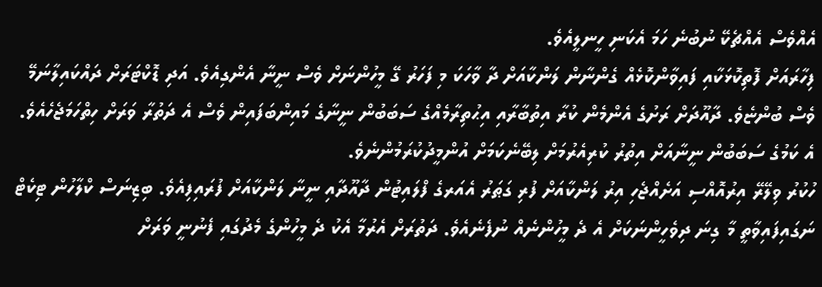އެއްވެސް އެއްޗެކޭ ނުބުނެ ހަމަ އެކަނި ހީނލީއެވެ.
ފިހާރައަށް ފޮތިކޮޅަކާއި ފައިވާންކޮޅެއް ގެންނާން ލަންކާއަށް ދާ ވާހަކަ މި ފަހަރު ގޭ މީހުންނަށް ވެސް ނީނާ އެންގިއެވެ. އަދި ޑޮކްޓަރަށް ދައްކައިލާނަމޭ ވެސް ބުންޏެވެ. ދާއޫދަށް ރަށުގެ އެންމެން ކުރާ އިތުބާރާއި އިޙުތިރާމެއްގެ ސަބަބުން ނީނާގެ މައިންބަފައިން ވެސް އެ ދަތުރާ ވަރަށް ހިތްހަމަޖެހެއެވެ. އެ ކަމުގެ ސަބަބުން ނީނާއަށް އިތުރު ކުރިއެރުމަށް ލިބޭނެކަމަށް އުންމީދުކުރަމުންނެވެ.
ހުކުރު ވިލޭރޭ އިރުއޮއްސި އަށެއްޖެހި އިރު ލަންކާއަށް ފުރި ގަޠަރު އެއަރގެ ފްލައިޓުން ދާއޫދާއި ނީނާ ލަންކާއަށް ފުރައިފިއެވެ. ބިޒިނަސް ކްލާހުން ޓިކެޓް ނަގައިފައިވާތީ މާ ގިނަ ދިވެހީންނަކަށް އެ ދެ މީހުންނެއް ނުފެނެއެވެ. ދަތުރަށް އެރުމާ އެކު ދެ މީހުންގެ މެދުގައި ފެނުނީ ވަރަށް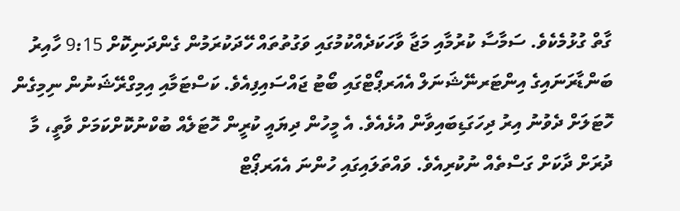ގާތް ގުޅުމެކެވެ. ސަމާސާ ކުރުމާއި މަޖާ ވާހަކަދެއްކުމުގައި ވަގުތުތައް ހޭދަކުރަމުން ގެންދަނިކޮށް 9:15 ހާއިރު ބަންޑާރަނައިގެ އިންޓަރނޭޝަނަލް އެއަރޕޯޓްގައި ބޯޓު ޖައްސައިފިއެވެ. ކަސްޓަމާއި އިމިގްރޭޝަނުން ނިމިގެން ހޮޓަލަށް ދެވުނު އިރު ދިހަގަޑިބައިވާން އުޅެއެވެ. އެ މީހުން ދިޔައީ ކުރީން ހޮޓަލެއް ބުކްނުކޮށްކަމަށް ވާތީ، މާ ދުރަށް ދާކަށް ގަސްތެއް ނުކުރިއެވެ. ވައްތަލައިގައި ހުންނަ އެއަރޕޯޓް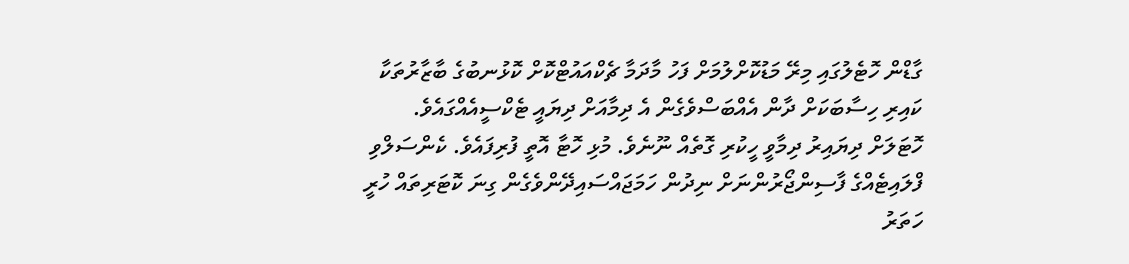ގާޑްން ހޮޓެލުގައި މިރޭ މަޑުކޮށްލުމަށް ފަހު މާދަމާ ޗެކްއައުޓްކޮށް ކޮޅުނބުގެ ބާޒާރުތަކާ ކައިރި ހިސާބަކަށް ދާން އެއްބަސްވެގެން އެ ދިމާއަށް ދިޔައީ ޓެކްސީއެއްގައެވެ.
ހޮޓަލަށް ދިޔައިރު ދިމާވީ ހީކުރި ގޮތެއް ނޫނެވެ. މުޅި ހޮޓާ އޮތީ ފުރިފައެވެ. ކެންސަލްވި ފްލައިޓެއްގެ ފާސިންޖޯރުންނަށް ނިދުން ހަމަޖައްސައިދޭންވެގެން ގިނަ ކޮޓަރިތައް ހުރީ ހަތަރު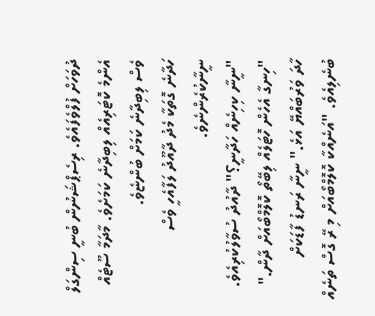ދުވަހަށް ފުލްވެފައެވެ. ރިސެޕްޝަނުން ބުނީ ސިންގަލް އެންމެ ކޮޓަރިއެއް ލިބިދާނެ ކަމަށެވެ. މާދަމާ ސޫޓެއް ވެސް ލިބިދާނެ ކަމަށް ބުންޏެވެ.
ހަދާނެ ގޮތަކާ މެދު ދާއޫދު ލަފާއެހީ ވެސް ނީނާކުރެންނެވެ.
"ނީނާ ކިހިނެއް ހަދާނީ؟" ދާއުދު ސުވާލުކުރިއެވެ. "ހިނގާ އެހެން ހޮޓަލެއް ލިބޭތޯ ކޮލޮމްބޯއަށް ދާން."
ހާދަ ވަރުބައްޔޭ އަޅެ." ނީނާ ރަނޑު ފާޑަކަށް ބުނެލިއެވެ. "އަނެއްކާ ކޮލޮމްބޯއަށް މި ރޭ ގޮސް ތަނެއް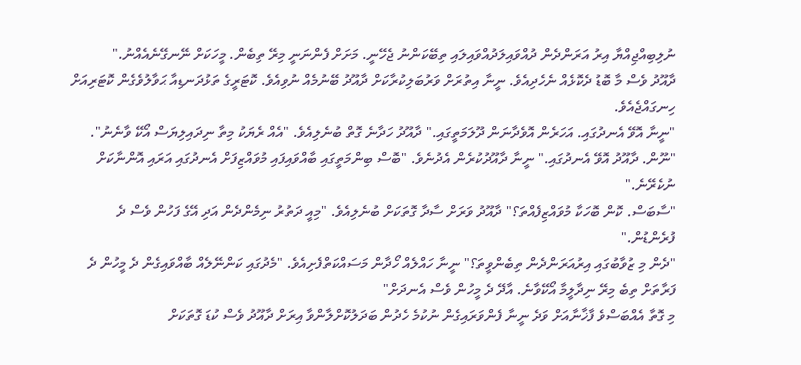ނުލިބިއްޖިއްޔާ އިރު އަރަންދެން ދުއްވައިލަދުއްވައިލައި ތިބޭކަންނު ޖެހޭނީ. މަށަށް ފެންނަނީ މިރޭ ތިބެން. މީހަކަށް ނޭނގޭނެއެއްނު."
ދާއޫދު ވެސް މާ ބޮޑު ދެކޮޅެއް ނެހެދިއެވެ. ނީނާ އިތުރަށް ވަރުބަލިކުރާކަށް ދާއޫދު ބޭނުމެއް ނުވިއެވެ. ކޮޓަރީގެ ތަޅުދަނޑިއާ ޙަވާލުވެގެން ކޮޓަރިއަށް ހިނގައްޖެއެވެ.
"ނީނާ އޮވޭ އެނދުގައި. އަހަރެން އޮވެދާނަން ދޫލަމަތީގައި." ދާއޫދު ހަދާނެ ގޮތް ބުނެލިއެވެ. "އެއް ރެޔަކު މިތާ ނިދައިލިޔަސް އޯކޭ ވާނެނު".
"ނޫން. ދާއޫދު އޮވޭ އެނދުގައި." ނީނާ ދާއޫދުކުރެން އެދުނެވެ. "ބޮސް ބިންމަތީގައި ބާއްވައިފައި މުވައްޒިފަށް އެނދުގައި އަރައި އޮންނާކަށް ނުކެރޭނެ."
"ސާބަސް. ކޮން ބޮހަކާ މުވައްޒިފެއްތަ؟" ދާއޫދު ވަރަށް ސާދާ ގޮތަކަށް ބުނެލިއެވެ. "މިއީ ދަތުރު ނިމެންދެން އަދި އޭގެ ފަހުން ވެސް ދެ ފުރެންޑުން."
"ދެން މި ޒުވާބުގައި އިރުއަރަންދެން ތިބެންވީތަ؟" ނީނާ ހައްލެއް ހޯދާން މަސައްކަތްފެށިއެވެ. "މެދުގައި ކަންނޭލެއް ބާއްވައިގެން ދެ މީހުން ދެ ފަރާތަށް ތިބެ މިރޭ ނިދާލީމާ އޯކޭވާނެ. އާދޭ ދެ މީހުން ވެސް އެނދަށް"
މި ގޮތާ އެއްބަސްވެ ފާޚާނާއަށް ވަދެ ނީނާ ފެންވަރައިގެން ނުކުމެ ހެދުން ބަދަލުކޮށްލާންވާ އިރަށް ދާއޫދު ވެސް ކުޑަ ގޮތަކަށް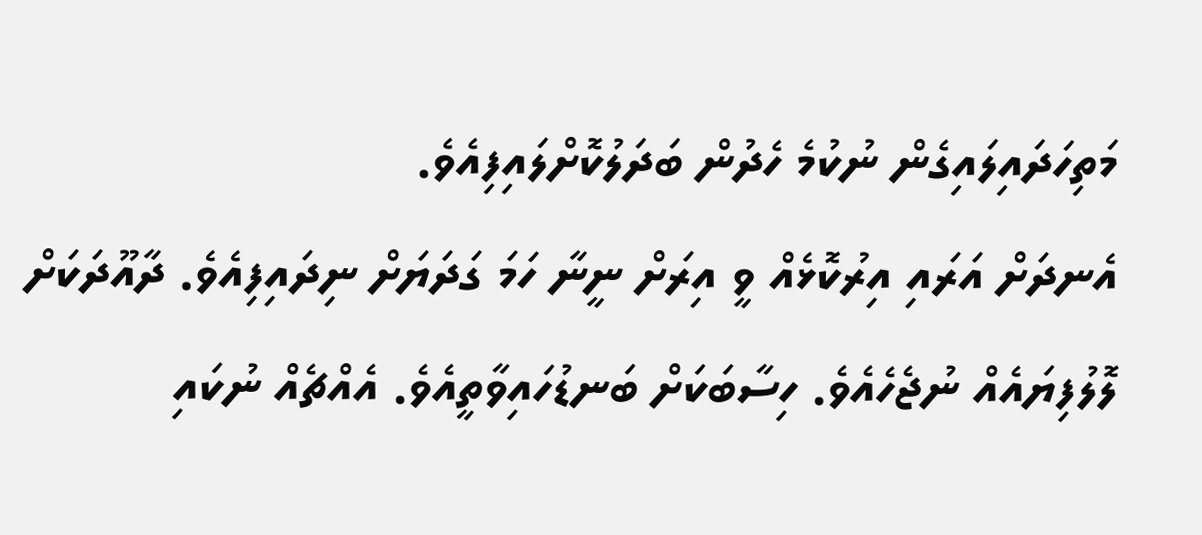މަތިހަދައިލައިގެން ނުކުމެ ހެދުން ބަދަލުކޮށްލައިފިއެވެ.
އެނދަށް އަރައި އިރުކޮޅެއް ވީ އިރަށް ނީނާ ހަމަ ގަދަޔަށް ނިދައިފިއެވެ. ދާއޫދަކަށް ލޮލުފިޔައެއް ނުޖެހެއެވެ. ހިސާބަކަށް ބަނޑުހައިވާތީއެވެ. އެއްޗެއް ނުކައި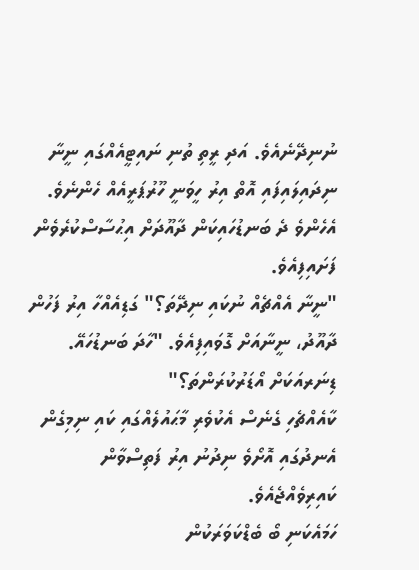ނުނިދޭނެއެވެ. އަދި ރީތި ތުނި ނައިޓީއެއްގައި ނީނާ ނިދައިލައިފައި އޮތް އިރު ހީވަނީ ހޫރުޕަރީއެއް ހެންނެވެ. އެހެންވެ ދެ ބަނޑުހައިކަން ދާއޫދަށް އިޙުސާސްކުރެވެން ފަށައިފިއެވެ.
"ނީނާ އެއްޗެއް ނުކައި ނިދޭތަ؟" ގަޑިއެއްހާ އިރު ފަހުން ދާއޫދު، ނީނާއަށް ގޮވައިފިއެވެ. "ހާދަ ބަނޑުހައޭ. ޑިނަރއަކަށް އޯޑަރުކުރަންތަ؟"
ކާއެއްޗެހި ގެނެސް އެކުވެރި މާޙައުލެއްގައި ކައި ނިމިގެން އެނދުގައި އޮށޯވެ ނިދުނު އިރު ފަތިސްވާން ކައިރިވެއްޖެއެވެ.
ހަމައެކަނި ބޯ ބެޑްކަވަރަކުން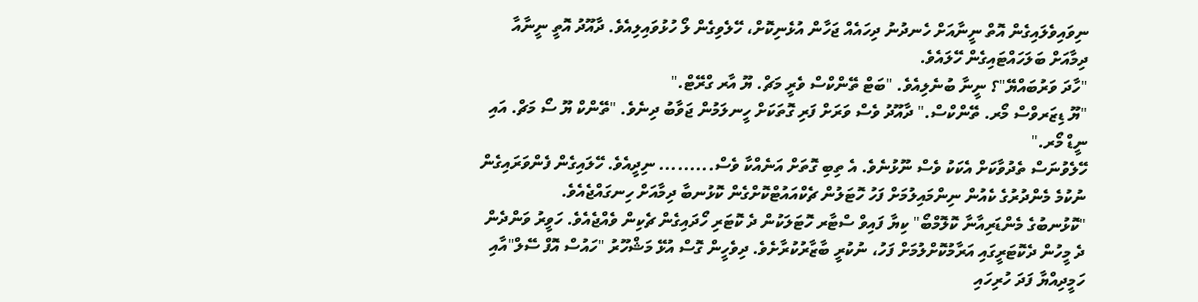ނިވައިވެލައިގެން އޮތް ނީނާއަށް ހެނދުނު ދިހައެއް ޖަހާން އުޅެނިކޮށް، ހޭލެވިގެން ލޯ ހުޅުވައިލިއެވެ. ދާއޫދު އޮތީ ނީނާއާ ދިމާއަށް ބަލަހައްޓައިގެން ހޭލައެވެ.
"ހާދަ ވަރުބައްޔޭ"؟ ނީނާ ބުނެލިއެވެ. "ބަޓް ތޭންކްސް ވެރީ މަޗް. ޔޫ އާރ ގްރޭޓް."
"ޔޫ ޑިޒަރވްސް މޯރ. ތޭންކްސް." ދާއޫދު ވެސް ވަރަށް ފަރި ގޮތަކަށް ހީނލަމުން ޖަވާބު ދިނެވެ. "ތޭންކް ޔޫ ސޯ މަޗް. އައި ނީޑް މޯރ."
ހޭލެވުނަސް ތެދުވާކަށް އެކަކު ވެސް ނޫޅުނެވެ. އެ ތިބި ގޮތަށް އަނެއްކާ ވެސް......... ނިދީއެވެ. ހޭލައިގެން ފެންވަރައިގެން ނުކުމެ މެންދުރުގެ ކެއުން ނިންމައިލުމަށް ފަހު ހޮޓަލުން ޗެކްއައުޓްކޮށްގެން ކޮޅުނބާ ދިމާއަށް ހިނގައްޖެއެވެ.
"ކޮޅުނބުގެ މެންޑަރިއާނާ ކޮލޮމްބޯ" ކިޔާ ފައިވް ސްޓާރ ހޮޓަލަކުން ދެ ކޮޓަރި ހޯދައިގެން ޗެކިން ވެއްޖެއެވެ. ހަވީރު ވަންދެން ދެ މީހުން ދެކޮޓަރީގައި އަރާމުކޮށްލުމަށް ފަހު، ނުކުރީ ބާޒާރުކުރާށެވެ. ދިވެހީން ގޮސް އުޅޭ މަޝްހޫރު "ހައުސް އޮފް ސޭލް"އާއި ހަމީދިއްޔާ ފަދަ ހުރިހައި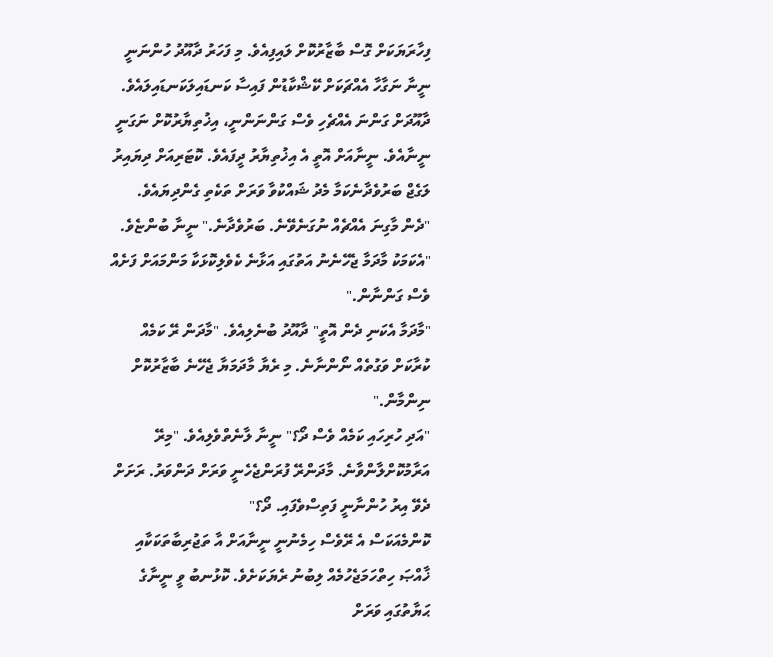ފިހާރަޔަކަށް ގޮސް ބާޒާރުކޮށް ލައިފިއެވެ. މި ފަހަރު ދާއޫދު ހުންނަނީ ނީނާ ނަގާހާ އެއްޗަކަށް ކޭޝްކާޑުން ފައިސާ ކަނޑައިލަކަނޑައިލައެވެ. ދާއޫދަށް ގަންނަ އެއްޗެހި ވެސް ގަންނަންނީ، އިޚުތިޔާރުކޮށް ނަގަނީ ނީނާއެވެ. ނީނާއަށް އޮތީ އެ އިޚުތިޔާރު ދީފައެވެ. ކޮޓަރިއަށް ދިޔައިރު ލަގެޖް ބަރުވެދާނެކަމާ މެދު ޝައްކުވާ ވަރަށް ތަކެތި ގެންދިޔައެވެ.
"ދެން މާގިނަ އެއްޗެއް ނުގަނެވޭނެ. ބަރުވެދާނެ." ނީނާ ބުންޏެވެ. "އެކަމަކު މާދަމާ ޖެހޭނެނު އަތުގައި އަޅާނެ ކެވެލިކޮޅަކާ މަންމައަށް ފަށެއް ވެސް ގަންނާން."
"މާދަމާ އެކަނި ދެން އޮތީ" ދާއޫދު ބުނެލިއެވެ. "މާދަން ރޭ ކަމެއް ކުރާކަށް ވަގުތެއް ނޯންނާނެ. މި ރެޔާ މާދަމަޔާ ޖެހޭނެ ބާޒާރުކޮށް ނިންމާން."
"އަދި ހުރިހައި ކަމެއް ވެސް ދޯ؟" ނީނާ ލާނެތްވެލިއެވެ. "މިރޭ އަރާމުކޮށްލާންވާނެ. މާދަންރޭ ފުރަންޖެހެނީ ވަރަށް ދަންވަރު. ރަށަށް ދެވޭ އިރު ހުންނާނީ ފަތިސްވެފައި. ދޯ؟"
ކޮންމެއަކަސް އެ ރޭވެސް ހިމެނުނީ ނީނާއަށް އާ ތަޖުރިބާތަކަކާއި ޚާއްޞަ ހިތްހަމަޖެހުމެއް ލިބުނު ރެޔަކަށެވެ. ކޮޅުނބު ވީ ނީނާގެ ޙަޔާތުގައި ވަރަށް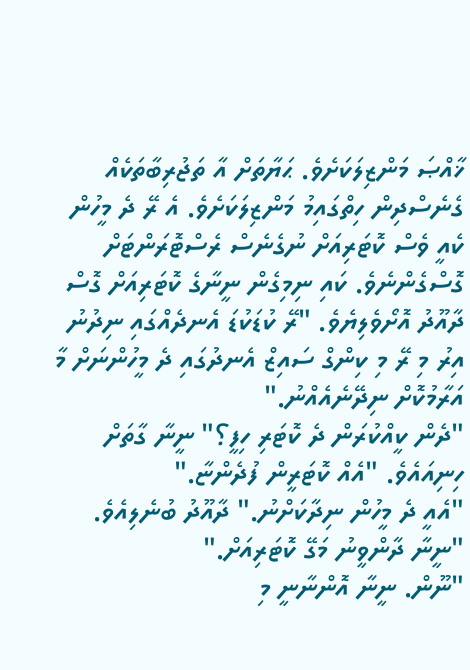ޚާއްޞަ މަންޒިލަކަށެވެ. ޙަޔާތަށް އާ ތަޖުރިބާތަކެއް ގެނެސްދިން ހިތްގައިމު މަންޒިލަކަށެވެ. އެ ރޭ ދެ މީހުން ކެއީ ވެސް ކޮޓަރިއަށް ނުގެނެސް ރެސްޓޮރަންޓަށް ގޮސްގެންނެވެ. ކައި ނިމިގެން ނީނާގެ ކޮޓަރިއަށް ގޮސް ދާއޫދު އޮށޯވެލިޔެވެ. "ރޭ ކުޑަކުޑަ އެނދެއްގައި ނިދުނު އިރު މި ރޭ މި ކިންގް ސައިޒް އެނދުގައި ދެ މީހުންނަށް މާ އަރާމުކޮށް ނިދޭނެއެއްނު."
"ދެން ކީއްކުރަން ދެ ކޮޓަރި ހިފީ؟" ނީނާ ގާތަށް ހިނިއައެވެ. "އެއް ކޮޓަރީން ފުދެންޏާ."
"އެއީ ދެ މީހުން ނިދާކަށްނު." ދާއޫދު ބުނެލިއެވެ. "ނީނާ ދާންވީނު މަގޭ ކޮޓަރިއަށް."
"ނޫން. ނީނާ އޮންނާނީ މި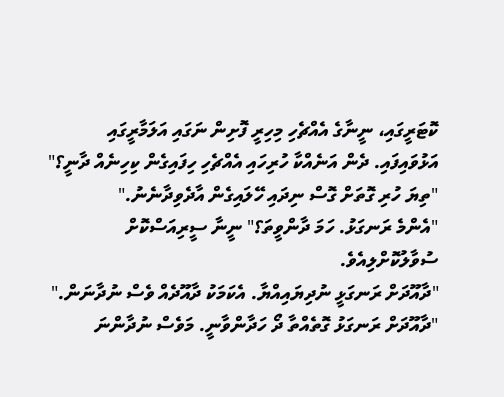ކޮޓަރީގައި، ނީނާގެ އެއްޗެހި މިހިރީ ފޮށިން ނަގައި އަލަމާރީގައި އަޅުވައިފައި. ދެން އަނެއްކާ ހުރިހައި އެއްޗެހި ހިފައިގެން ކިހިނެއް ދާނީ؟"
"ތިޔަ ހުރި ގޮތަށް ގޮސް ނިދައި ހޭލައިގެން އާދެވިދާނެނު."
"އެންމެ ރަނގަޅު. ހަމަ ދާންވީތަ؟" ނީނާ ސީރިއަސްކޮށް ސުވާލުކޮށްލިއެވެ.
"ދާއޫދަށް ރަނގަޅީ ނުދިޔައިއްޔާ. އެކަމަކު ދާއޫދެއް ވެސް ނުދާނަން."
"ދާއޫދަށް ރަނގަޅު ގޮތެއްތާ ދޯ ހަދާންވާނީ. މަވެސް ނުދާންނަ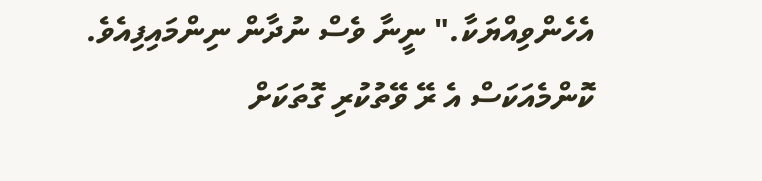އެހެންވިއްޔަކާ." ނީނާ ވެސް ނުދާން ނިންމައިފިއެވެ.
ކޮންމެއަކަސް އެ ރޭ ވޭތުކުރި ގޮތަކަށް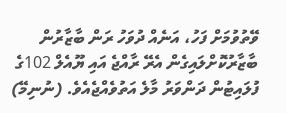ވޭތުވުމަށް ފަހު، އަނެއް ދުވަހު ރަން ބާޒާރުން ބާޒާރުކޮށްލައިގެން އެރޭ ރާއްޖެ އައި ޔޫއެލް 102ގެ ފުލައިޓުން ދަންވަރު މާލެ އަތުވެއްޖެއެވެ. (ނުނިމޭ)